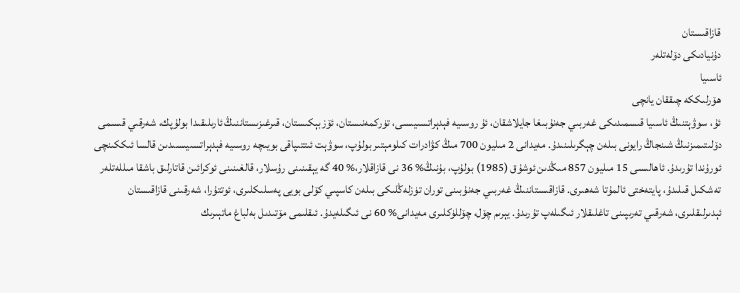قازاقىستان
دۇنيادىكى دۆلەتلەر
ئاسىيا
ھۆرلىككە چىققان يانچى
ئۇ، سوۋېتنىڭ ئاسىيا قىسمىدىكى غەربىي جەنۇبىغا جايلاشقان، ئۇ روسىيە فېدېراتسىيىسى، تۈركمەنىستان، ئۆزبېكىستان، قىرغىزىستاننىڭ ئارىلىقىدا بولۇپك، شەرقىي قىسمى دۆلىتىمىزنىڭ شىنجاڭ رايونى بىلەن چېگرىلىنىدۇ. مەيدانى 2 مىليون 700 مىڭ كۋادرات كىلومېتىر بولۇپ، سوۋېت ئىتتىپاقى بويىچە روسىيە فېدېراتسىيىسىدىن قالسا ئىككىنچى ئورۇندا تۇرىدۇ. ئاھالىسى 15 مىليون 857 مىڭدىن ئوشۇق (1985) بولۇپ، بۇنىڭ% 36 نى قازاقلار،% 40 گە يېقىنىنى رۇسلار، قالغىنىنى ئوكرائىن قاتارلىق باشقا مىللەتلەر تەشكىل قىلىدۇ، پايتەختى ئالمۇتا شەھىرى. قازاقىستاننىڭ غەربىي جەنۇبىنى توران تۈزلەڭلىكى بىلەن كاسپىي كۆلى بويى پەسلىكلىرى، ئوتتۇرا، شەرقىنى قازاقىستان ئېدىرلىقلىرى، شەرقىي تەرىپىنى تاغلىقلار ئىگىلەپ تۇرىدۇ. يېرىم چۆل، چۆللۈكلىرى مەيدانى% 60 نى ئىگىلەيدۇ. ئىقلىمى مۆتىدىل بەلباغ ماتېىرىك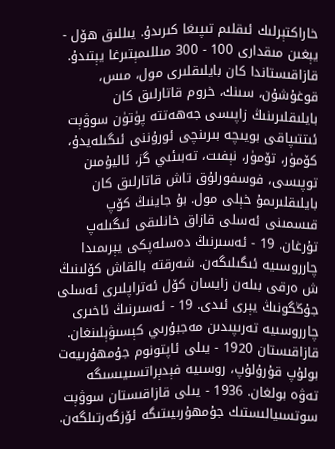خاراكتېرلىك ئىقلىم تىپىغا كىرىدۇ. يىللىق ھۆل - يېغىن مىقدارى 100 - 300 مىللىمېتىرغا يېتىدۇ. قازاقىستاندا كان بايلىقلىرى مول، مىس، قوغۇشۇن، سىنك، خروم قاتارلىق كان بايلىقلىرىنىڭ زاپىسى جەھەتتە پۈتۈن سوۋېت ئىتتىپاقى بويىچە بىرىنچى ئورۇننى ئىگىلەيدۇ، كۆمۈر، تۆمۈر، نېفىت، تەبىئىي گز، ئاليۇمىن توپىسى، فوسفورلۇق تاش قاتارلىق كان بايلىقلىرىمۇ خېلى مول. بۇ جاينىڭ كۆپ قىسمىنى ئەسلى قازاق خانلىقى ئىگىلەپ تۇرغان. 19 - ئەسىرنىڭ دەسلەپكى يېرىمىدا چارروسىيە ئىگىلىگەن. شەرقتە بالقاش كۆلىنىڭ ش ەرقى بىلەن زايسان كۆل ئەتراپلىرى ئەسلى جۇڭگونىڭ يېرى ئىدى. 19 - ئەسىرنىڭ ئاخىرى چارروسىيە تەرىپىدىن مەجبۇرىي كېسىۋېلىنغان. قازاقىستان 1920 - يىلى ئاپتونوم جۇمھۇرىيەت بولۇپ قۇرۇلۇپ، روسىيە فېدېراتسىيىسىگە تەۋە بولغان. 1936 - يىلى قازاقىستان سوۋېت سوتسىيالىستىك جۇمھۇرىيىتىگە ئۆزگەرتىلگەن.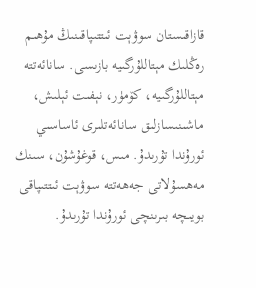قازاقىستان سوۋېت ئىتتىپاقىنىڭ مۇھىم رەڭلىك مېتاللۇرگىيە بازىسى. سانائەتتە مېتاللۇرگىيە، كۆمۈر، نېفىت ئېلىش، ماشىنىسازلىق سانائەتلىرى ئاساسىي ئورۇندا تۇرىدۇ. مىس، قوغۇشۇن، سىنك مەھسۇلاتى جەھەتتە سوۋېت ئىتتىپاقى بويىچە بىرىنچى ئورۇندا تۇرىدۇ.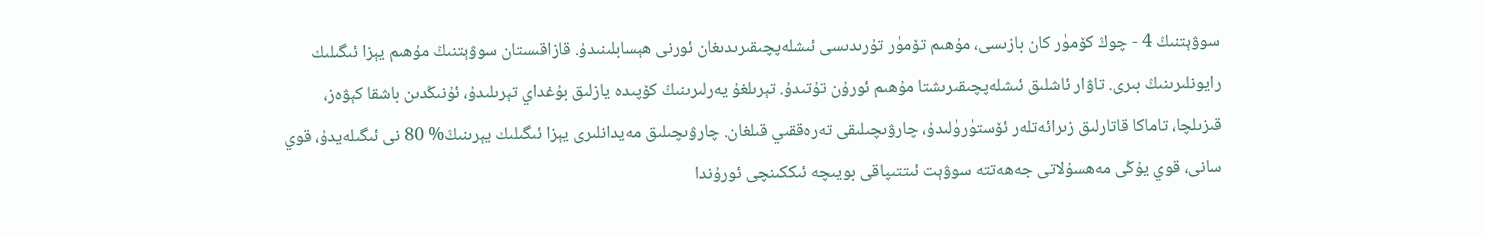سوۋېتنىڭ 4 - چوڭ كۆمۈر كان بازىسى، مۇھىم تۆمۈر تۇرىدىسى ئىشلەپچىقىرىدىغان ئورنى ھېسابلىنىدۇ. قازاقىستان سوۋېتنىڭ مۇھىم يېزا ئىگىلىك رايونلىرىنىڭ بىرى. تاۋار ئاشلىق ئىشلەپچىقىرىشتا مۇھىم ئورۇن تۇتىدۇ. تېرىلغۇ يەرلىرىنىڭ كۆپىدە يازلىق بۇغداي تېرىلىدۇ، ئۇنىڭدىن باشقا كېۋەز، قىزىلچا، تاماكا قاتارلىق زىرائەتلەر ئۆستۈرۈلىدۇ، چارۋىچىلىقى تەرەققىي قىلغان. چارۋىچىلىق مەيدانلىرى يېزا ئىگىلىك يېرىنىڭ% 80 نى ئىگىلەيدۇ، قوي سانى، قوي يۇڭى مەھسۇلاتى جەھەتتە سوۋېت ئىتتىپاقى بويىچە ئىككىنچى ئورۇندا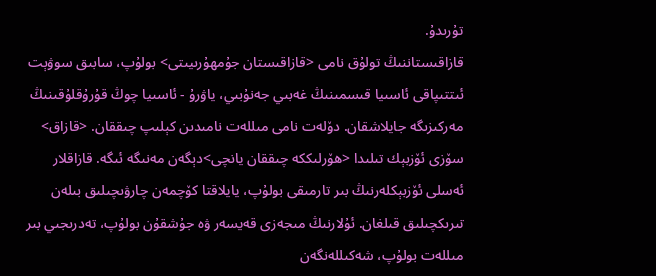تۇرىدۇ.
قازاقىستاننىڭ تولۇق نامى <قازاقىستان جۇمھۇرىيىتى> بولۇپ، سابىق سوۋېت ئىتتىپاقى ئاسىيا قىسمىنىڭ غەبىي جەنۇبىي، ياۋرۇ - ئاسىيا چوڭ قۇرۇقلۇقىنىڭ مەركىزىگە جايلاشقان. دۆلەت نامى مىللەت نامىدىن كېلىپ چىققان. <قازاق> سۆزى ئۆزبېك تىلىدا <ھۆرلىككە چىققان يانچى>دېگەن مەنىگە ئىگە. قازاقلار ئەسلى ئۆزبېكلەرنىڭ بىر تارمىقى بولۇپ، يايلاقتا كۆچمەن چارۋىچىلىق بىلەن تىرىكچىلىق قىلغان. ئۇلارنىڭ مىجەزى قەيسەر ۋە جۇشقۇن بولۇپ، تەدرىجىي بىر مىللەت بولۇپ، شەكىللەنگەن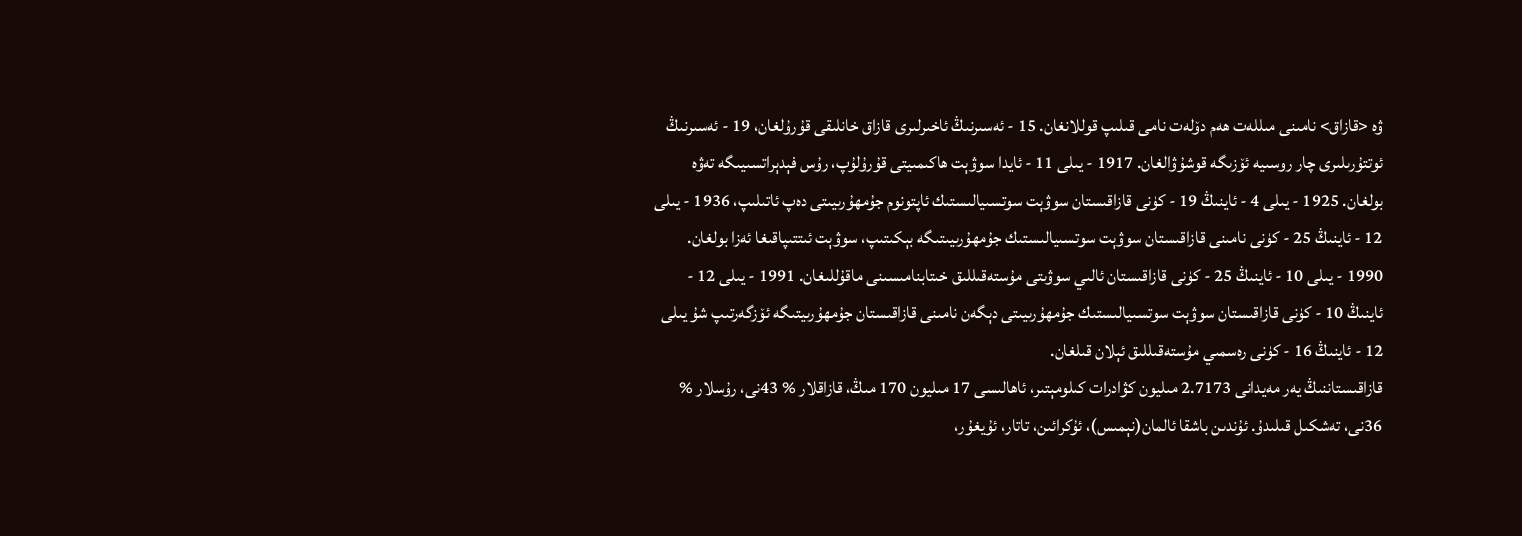ۋە <قازاق> نامىنى مىللەت ھەم دۆلەت نامى قىلىپ قوللانغان. 15 - ئەسىرنىڭ ئاخىرلىرى قازاق خانلىقى قۇرۇلغان، 19 - ئەسىرنىڭ ئوتتۇرىلىرى چار روسىيە ئۆزىگە قوشۇۋالغان. 1917 - يىلى 11 - ئايدا سوۋېت ھاكىمىيتى قۇرۇلۇپ، رۇس فېدېراتسىيىگە تەۋە بولغان. 1925 - يىلى 4 - ئاينىڭ 19 - كۈنى قازاقىستان سوۋېت سوتسىيالىستىك ئاپتونوم جۇمھۇرىيىتى دەپ ئاتىلىپ، 1936 - يىلى 12 - ئاينىڭ 25 - كۈنى نامىنى قازاقىستان سوۋېت سوتسىيالىستىك جۇمھۇرىيىتىگە بېكىتىپ، سوۋېت ئىتتىپاقىغا ئەزا بولغان. 1990 - يىلى 10 - ئاينىڭ 25 - كۈنى قازاقىستان ئالىي سوۋىتى مۇستەقىللىق خىتابنامىسىنى ماقۇللىغان. 1991 - يىلى 12 - ئاينىڭ 10 - كۈنى قازاقىستان سوۋېت سوتسىيالىستىك جۇمھۇرىيىتى دېگەن نامىنى قازاقىستان جۇمھۇرىيتىگە ئۆزگەرتىپ شۇ يىلى 12 - ئاينىڭ 16 - كۈنى رەسمىي مۇستەقىللىق ئېلان قىلغان.
قازاقىستاننىڭ يەر مەيدانى 2.7173 مىليون كۋادرات كىلومېتىر، ئاھالىسى 17 مىليون 170 مىڭ، قازاقلار % 43نى، رۇسلار % 36نى، تەشكىل قىلىدۇ. ئۇندىن باشقا ئالمان(نېمىس)، ئۇكرائىن، تاتار، ئۇيغۇر،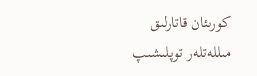كورىئان قاتارلىق مىللەتلەر توپلىشىپ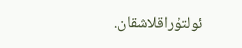ئولتۇراقلاشقان.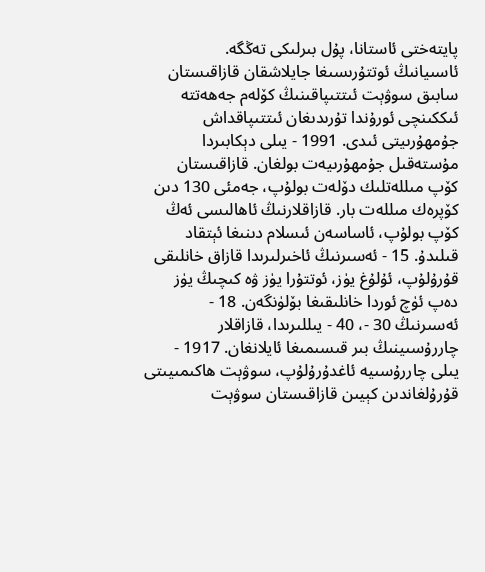پايتەختى ئاستانا، پۇل بىرلىكى تەڭگە.
ئاسىيانىڭ ئوتتۇرىسىغا جايلاشقان قازاقىستان سابىق سوۋېت ئىتتىپاقىنىڭ كۆلەم جەھەتتە ئىككىنچى ئورۇندا تۇرىدىغان ئىتتىپاقداش جۇمھۇرىيتى ئىدى. 1991 - يىلى دېكابىردا مۇستەقىل جۇمھۇرىيەت بولغان. قازاقىستان كۆپ مىللەتلىك دۆلەت بولۇپ، جەمئى 130 دىن كۆپرەك مىللەت بار. قازاقلارنىڭ ئاھالىسى ئەڭ كۆپ بولۇپ، ئاساسەن ئىسلام دىنىغا ئېتقاد قىلىدۇ. 15 - ئەسىرنىڭ ئاخىرلىرىدا قازاق خانلىقى قۇرۇلۇپ، ئۇلۇغ يۈز، ئوتتۇرا يۈز ۋە كىچىڭ يۈز دەپ ئۈچ ئوردا خانلىقىغا بۆلۈنگەن. 18 - ئەسىرنىڭ 30 -، 40 - يىللىرىدا، قازاقلار چاررۇسىينىڭ بىر قىسىمىغا ئايلانغان. 1917 - يىلى چاررۇسىيە ئاغدۇرۇلۇپ، سوۋېت ھاكىمىيىتى قۇرۇلغاندىن كېيىن قازاقىستان سوۋېت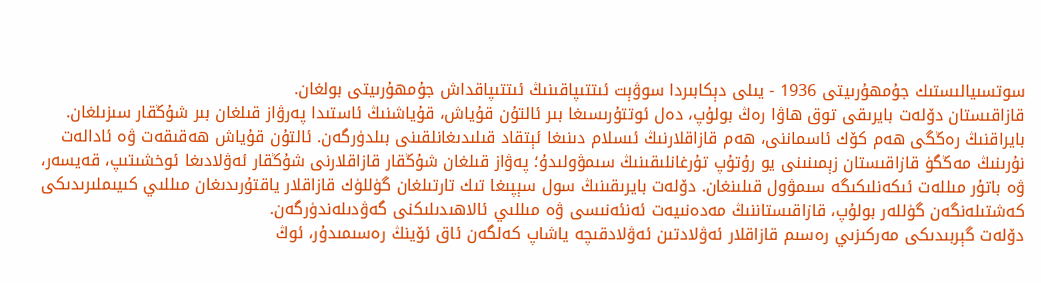سوتسىيالىستىك جۇمھۇرىيتى 1936 - يىلى دېكابىردا سوۋېت ئىتتىپاقىنىڭ ئىتتىپاقداش جۇمھۇرىيتى بولغان.
قازاقىستان دۆلەت بايرىقى توق ھاۋا رەڭ بولۇپ، دەل ئوتتۇرىسىغا بىر ئالتۇن قۇياش، قۇياشنىڭ ئاستىدا پەرۋاز قىلغان بىر شۇڭقار سىزىلغان. بايراقنىڭ رەڭگى ھەم كۆك ئاسماننى، ھەم قازاقلارنىڭ ئىسلام دىنىغا ئېتقاد قىلىدىغانلقىنى بىلدۈرگەن. ئالتۇن قۇياش ھەقىقەت ۋە ئادالەت نۇرىنىڭ مەڭگۈ قازاقىستان زېمىنىنى يو رۇتۇپ تۇرغانلىقىنىڭ سىمۋولىدۇ؛ پەۋاز قىلغان شۇڭقار قازاقلارنى شۇڭقار ئەۋلادىغا ئوخشىتىپ، قەيسەر، ۋە باتۇر مىللەت ئىكەنلىكىگە سىمۋول قىلىنغان. دۆلەت بايرىقىنىڭ سول سېپىغا تىك تارتىلغان گۈللۈك قازاقلار ياقتۇرىدىغان مىللىي كىيىملىرىدىكى كەشتىلەنگەن گۈللەر بولۇپ، قازاقىستاننىڭ مەدەنىيەت ئەنئەنىسى ۋە مىللىي ئالاھىدىلىكنى گەۋدىلەندۈرگەن.
دۆلەت گېربىدىكى مەركىزىي رەسىم قازاقلار ئەۋلادتىن ئەۋلادقىچە ياشاپ كەلگەن ئاق ئۆينڭ رەسىمىدۇر، ئوڭ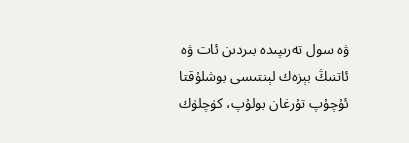ۋە سول تەرىپىدە بىردىن ئات ۋە ئاتنىڭ بېزەك لېنتىسى بوشلۇقتا ئۇچۇپ تۇرغان بولۇپ، كۈچلۈك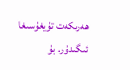ھەرىكەت تۇيغۇسىغا ئىگىدۇر. بۇ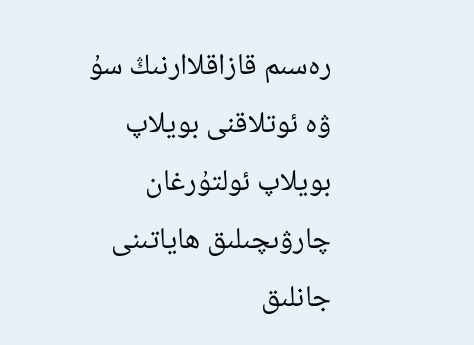رەسىم قازاقلاارنىڭ سۇ ۋە ئوتلاقنى بويلاپ بويلاپ ئولتۇرغان چارۋىچىلىق ھاياتىنى جانلىق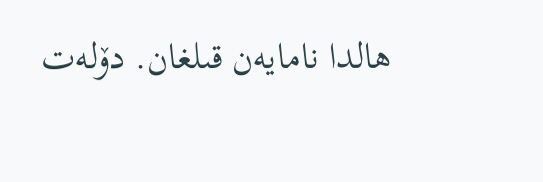ھالدا نامايەن قىلغان. دۆلەت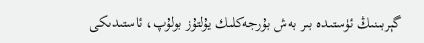گېربىنىڭ ئۈستىدە بىر بەش بۇرجەكلىك يۇلتۇز بولۇپ، ئاستىدىكى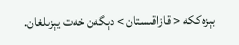بېزەككە < قازاقىستان > دېگەن خەت يېزىلغان.